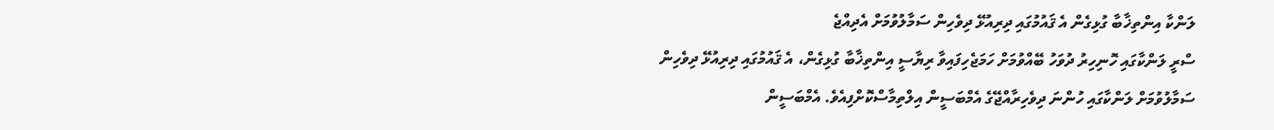ލަންކާ އިންތިޚާބާ ގުޅިގެން އެ ޤައުމުގައި ދިރިއުޅޭ ދިވެހިން ސަމާލުވުމަށް އެދިއްޖެ
ސްރީ ލަންކާގައި ހޮނިހިރު ދުވަހު ބޭއްވުމަށް ހަމަޖެހިފައިވާ ރިޔާސީ އިންތިޚާބާ ގުޅިގެން، އެ ޤައުމުގައި ދިރިއުޅޭ ދިވެހިން ސަމާލުވުމަށް ލަންކާގައި ހުންނަ ދިވެހިރާއްޖޭގެ އެމްބަސީން އިލްތިމާސްކޮށްފިއެވެ. އެމްބަސީން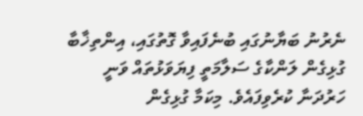ނެރުނު ބަޔާނުގައި ބުނެފައިވާ ގޮތުގައި، އިންތިޚާބާ ގުޅިގެން ލަންކާގެ ސަލާމަތީ ފިޔަވަޅުތައް ވަނީ ހަރުދަނާ ކުރެވިފައެވެ. މިކަމާ ގުޅިގެން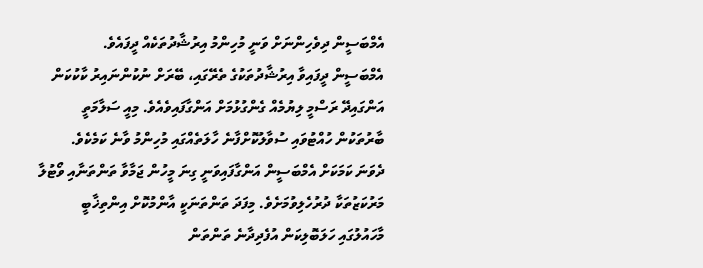އެމްބަސީން ދިވެހިންނަށް ވަނީ މުހިންމު އިރުޝާދުތަކެއް ދީފައެވެ.
އެމްބަސީން ދީފައިވާ އިރުޝާދުތަކުގެ ތެރޭގައި، ބޭރަށް ނުކުންނައިރު ކާކުކަން އަންގައިދޭ ރަސްމީ ލިޔުމެއް ގެންގުޅުމަށް އަންގާފައިވެއެވެ. މިއީ ސަލާމަތީ ބާރުތަކުން ހުއްޓުވައި ސުވާލުކޮށްފާނެ ހާލަތެއްގައި މުހިންމު ވާނެ ކަމެކެވެ.
ދެވަނަ ކަމަކަށް އެމްބަސީން އަންގާފައިވަނީ ގިނަ މީހުން ޖަމާވާ ތަންތަނާއި ވޯޓުލާ މަރުކަޒުތަކާ ދުރުހެލިވުމަށެވެ. މިފަދަ ތަންތަނަކީ އާންމުކޮށް އިންތިޚާބީ މާހައުލުގައި ހަލަބޮލިކަން އުފެދިދާނެ ތަންތަން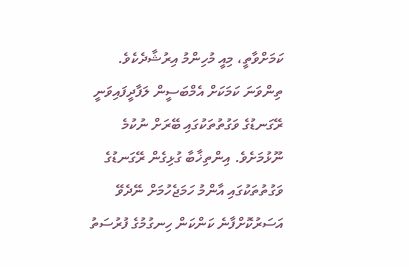ކަމަށްވާތީ، މިއީ މުހިންމު އިރުޝާދެކެވެ.
ތިންވަނަ ކަމަކަށް އެމްބަސީން ލަފާދީފައިވަނީ ރޭގަނޑުގެ ވަގުތުތަކުގައި ބޭރަށް ނުކުމެ ނޫޅުމަށެވެ. އިންތިޚާބާ ގުޅިގެން ރޭގަނޑުގެ ވަގުތުތަކުގައި އާންމު ހަމަޖެހުމަށް ނޭދެވޭ އަސަރުކޮށްފާނެ ކަންކަން ހިނގުމުގެ ފުރުސަތު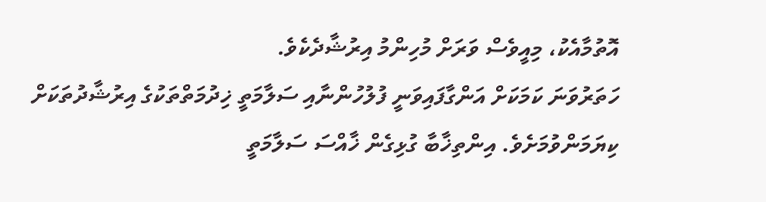އޮތުމާއެކު، މިއީވެސް ވަރަށް މުހިންމު އިރުޝާދެކެވެ.
ހަތަރުވަނަ ކަމަކަށް އަންގާފައިވަނީ ފުލުހުންނާއި ސަލާމަތީ ޚިދުމަތްތަކުގެ އިރުޝާދުތަކަށް ކިޔަމަންވުމަށެވެ. އިންތިޚާބާ ގުޅިގެން ޚާއްސަ ސަލާމަތީ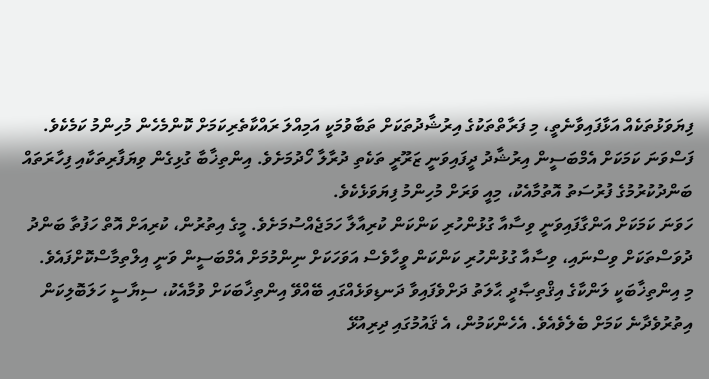ފިޔަވަޅުތަކެއް އަޅާފައިވާނެތީ، މި ފަރާތްތަކުގެ އިރުޝާދުތަކަށް ތަބާވުމަކީ އަމިއްލަ ރައްކާތެރިކަމަށް ކޮންމެހެން މުހިންމު ކަމެކެވެ.
ފަސްވަނަ ކަމަކަށް އެމްބަސީން އިރުޝާދު ދީފައިވަނީ ޒަރޫރީ ތަކެތި ދުރާލާ ހޯދުމަށެވެ. އިންތިޚާބާ ގުޅިގެން ވިޔަފާރިތަކާއި ފިހާރަތައް ބަންދުކުރުމުގެ ފުރުސަތު އޮތުމާއެކު، މިއީ ވަރަށް މުހިންމު ފިޔަވަޅެކެވެ.
ހަވަނަ ކަމަކަށް އަންގާފައިވަނީ ވިސާއާ ގުޅުންހުރި ކަންކަން ކުރިއާލާ ހަމަޖެއްސުމަށެވެ. މީގެ އިތުރުން، ކުރިއަށް އޮތް ހަފުތާ ބަންދު ދުވަސްތަކަށް ވިސްނައި، ވިސާއާ ގުޅުންހުރި ކަންކަން ވީހާވެސް އަވަހަކަށް ނިންމުމަށް އެމްބަސީން ވަނީ އިލްތިމާސްކޮށްފައެވެ.
މި އިންތިޚާބަކީ ލަންކާގެ އިޤްތިޞާދީ ޙާލަތު ދަށްވެފައިވާ ދަނޑިވަޅެއްގައި ބޭއްވޭ އިންތިޚާބަކަށް ވުމާއެކު، ސިޔާސީ ހަލަބޮލިކަން އިތުރުވެދާނެ ކަމަށް ބެލެވެއެވެ. އެހެންކަމުން، އެ ޤައުމުގައި ދިރިއުޅޭ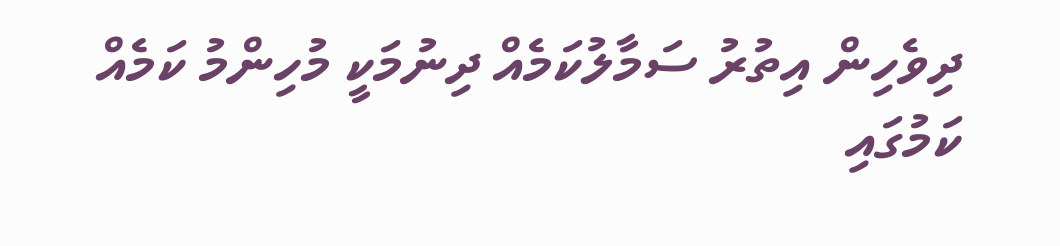ދިވެހިން އިތުރު ސަމާލުކަމެއް ދިނުމަކީ މުހިންމު ކަމެއް ކަމުގައި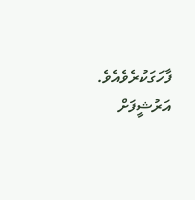ފާހަގަކުރެވެއެވެ.
އަރުޝީފަށް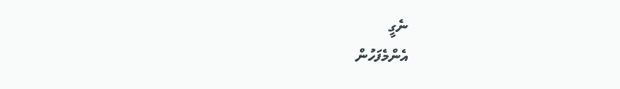ނެގީ
އެންމެފަހުން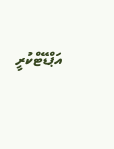އަޕްޑޭޓްކުރީ